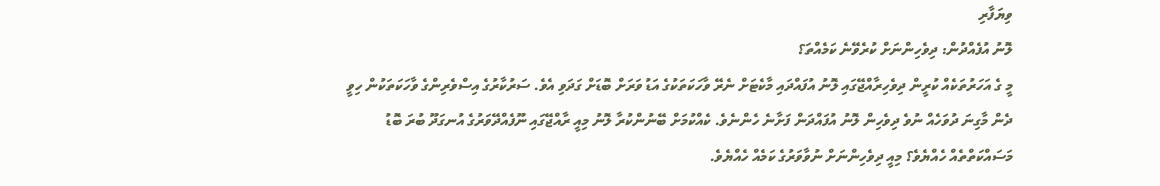ވިޔަފާރި
ލޮނު އުފެއްދުން: ދިވެހިންނަށް ކުރެވޭނެ ކަމެއްތަ؟
މީ ގެ އަހަރުތަކެއް ކުރީން ދިވެހިރާއްޖޭގައި ލޮނު އުފައްދައި މާކެޓަށް ނެރޭ ވާހަކަތަކުގެ އަޑު ވަރަށް ބޮޑަށް ގަދަވި އެވެ. ސަރުކާރުގެ އިސްވެރިންގެ ވާހަކަތަކުން ހިވީ ދެން މާގިނަ ދުވަހެއް ނުވެ ދިވެހިން ލޮނު އުފައްދަން ފަށާނެ ހެންނެވެ. ކެއްކުމަށް ބޭނުންކުރާ ލޮނު މިއީ ރާއްޖޭގައި ނޫފެއްދޭވަރުގެ އުނގަދޫ ބުރަ ބޮޑު މަސައްކަތްތެއް ހެއްޔެވެ؟ މިއީ ދިވެހިންނަށް ނުވާވަރުގެ ކަމެއް ހެއްޔެވެ.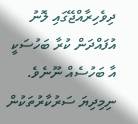ދިވެހިރާއްޖޭގައި ލޮނު އުފައްދަން ކުރާ ބަހުސަކީ އާ ބަހުސެއް ނޫނެވެ. ނިމިދިޔަ ސަރުކާރުތަކުން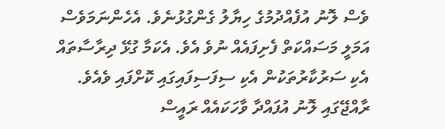ވެސް ލޮނު އުފެއްދުމުގެ ހިޔާލު ގެންގުޅުނެވެ. އެހެންނަމަވެސް އަމަލީ މަސައްކަތް ފެށިފައެއް ނުވެ އެވެ. އެކަމާ ގުޅޭ ދިރާސާތައް އެކި ސަރުކާރުތަކުން އެކި ސިފަސިފައިގައި ކޮށްފައި ވެއެވެ.
ރާއްޖޭގައި ލޮނު އުފައްދާ ވާހަކައެއް ރައީސް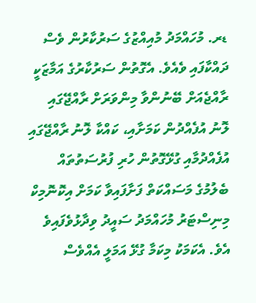ޑރ. މުހައްމަދު މުއިއްޒުގެ ސަރުކާރުން ވެސް ދައްކާފައި ވެއެވެ. އެގޮތުން ސަރުކާރުގެ އަމާޒަކީ ރާއްޖެއަށް ބޭނުންވާ މިންވަރަށް ރާއްޖޭގައި ލޮނު އުފެއްދުން ކަމަށާއި، ކައްކާ ލޮނު ރާއްޖޭގައި އުފެއްދުމާއި ގުޅޭގޮތުން ހުރި ފުރުސަތުތައް ބެލުމުގެ މަސައްކަތް ފަށާފައިވާ ކަމަށް އިކޮނޮމިކް މިނިސްޓަރު މުހައްމަދު ސައީދު ވިދާޅުވެފައިވެ އެވެ. އެކަމަކު މިކަމާ ގުޅޭ އަމަލީ އެއްވެސް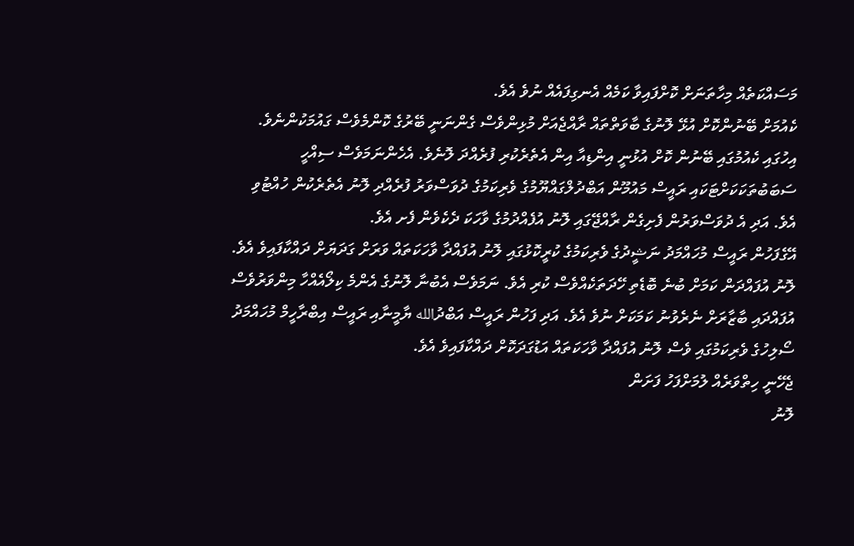މަސައްކަތެއް މިހާތަނަށް ކޮށްފައިވާ ކަމެއް އެނގިފައެއް ނުވެ އެވެ.
ކެއުމަށް ބޭނުންކޮށް އުޅޭ ލޮނުގެ ބާވަތްތައް ރާއްޖެއަށް މުޅިންވެސް ގެންނަނީ ބޭރުގެ ކޮންމެވެސް ގައުމަކުންނެވެ. އިހުގައި ކެއުމުގައި ބޭނުން ކޮށް އުޅުނީ އިންޑިއާ އިން އެތެރެކުރި ފުރެއްދަ ލޮނެވެ. އެހެންނަމަވެސް ސިއްހީ ސަބަބުތަކަކަށްޓަކައި ރައީސް މައުމޫން އަބްދުލްގައްޔޫމުގެ ވެރިކަމުގެ ދުވަސްވަރު ފުރެއްދި ލޮނު އެތެރެކުން ހުއްޓުވި އެވެ. އަދި އެ ދުވަސްވަރުން ފެށިގެން ރާއްޖޭގައި ލޮނު އުފެއްދުމުގެ ވާހަކަ ދެކެވެން ފެށ އެވެ.
އޭގެފަހުން ރައީސް މުހައްމަދު ނަޝީދުގެ ވެރިކަމުގެ ކުރީކޮޅުގައި ލޮނު އުފައްދާ ވާހަކަތައް ވަރަށް ގަދަޔަށް ދައްކާފައިވެ އެވެ. ލޮނު އުފައްދަން ކަމަށް ބުނެ ބޮޑެތި ހޭދަތަކެއްވެސް ކުރި އެވެ. ނަމަވެސް އެބުނާ ލޮނުގެ އެންމެ ކިލޯއެއްހާ މިންވަރުވެސް އުފައްދައި ބާޒާރަށް ނެރެވުނު ކަމަކަށް ނުވެ އެވެ. އަދި ފަހުން ރައީސް އަބްދުالله ޔާމީނާއި ރައީސް އިބްރާހީމް މުހައްމަދު ސޯލިހުގެ ވެރިކަމުގައި ވެސް ލޮނު އުފައްދާ ވާހަކަތައް އަޑުގަދަކޮށް ދައްކާފައިވެ އެވެ.
ޖެހޭނީ ހިތްވަރެއް ލުމަށްފަހު ފަށަން
ލޮނު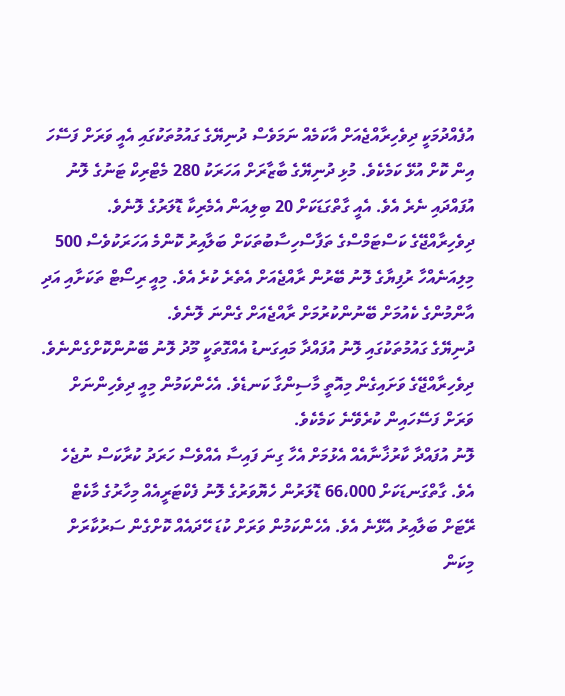އުފެއްދުމަކީ ދިވެހިރާއްޖެއަށް އާކަމެއް ނަމަވެސް ދުނިޔޭގެ ގައުމުތަކުގައި އެއީ ވަރަށް ފަސޭހަ އިން ކޮށް އުޅޭ ކަމެކެވެ. މުޅި ދުނިޔޭގެ ބާޒާރަށް އަހަރަކު 280 މެޓްރިކް ޓަނުގެ ލޮނު އުފައްދައި ނެރެ އެވެ. އެއީ ގާތްގަޑަކަށް 20 ބިލިއަން އެމެރިކާ ޑޮލަރުގެ ލޮނެވެ.
ދިވެހިރާއްޖޭގެ ކަސްޓަމްސްގެ ތަފާސްހިސާބުތަކަށް ބަލާއިރު ކޮންމެ އަހަރަކުވެސް 500 މިލިއަނެއްހާ ރުފިޔާގެ ލޮނު ބޭރުން ރާއްޖެއަށް އެތެރެ ކުރެ އެވެ. މިއީ ރިސޯޓް ތަކަށާއި އަދި އާންމުންގެ ކެއުމަށް ބޭނުންކުރުމަށް ރާއްޖެއަށް ގެންނަ ލޮނެވެ.
ދުނިޔޭގެ ގައުމުތަކުގައި ލޮނު އުފައްދާ މައިގަނޑު އެއްގޮތަކީ މޫދު ލޮނު ބޭނުންކޮށްގެންނެވެ. ދިވެހިރާއްޖޭގެ ވަށައިގެން މިއޮތީ މާސިންގާ ކަނޑެވެ. އެހެންކަމުން މިއީ ދިވެހިންނަށް ވަރަށް ފަސޭހައިން ކުރެވޭނެ ކަމެކެވެ.
ލޮނު އުފައްދާ ކާރުޚާނާއެއް އެޅުމަށް އެހާ ގިނަ ފައިސާ އެއްވެސް ހަރަދު ކުރާކަސް ނުޖެހެ އެވެ. ގާތްގަނޑަކަށް 66،000 ޑޮލަރުން ހެޔޮވަރުގެ ލޮނު ފެކްޓަރީއެއް މިހާރުގެ މާކެޓް ރޭޓަށް ބަލާއިރު އެޅޭނެ އެވެ. އެހެންކަމުން ވަރަށް ކުޑަ ހޭދައެއް ކޮށްގެން ސަރުކާރަށް މިކަން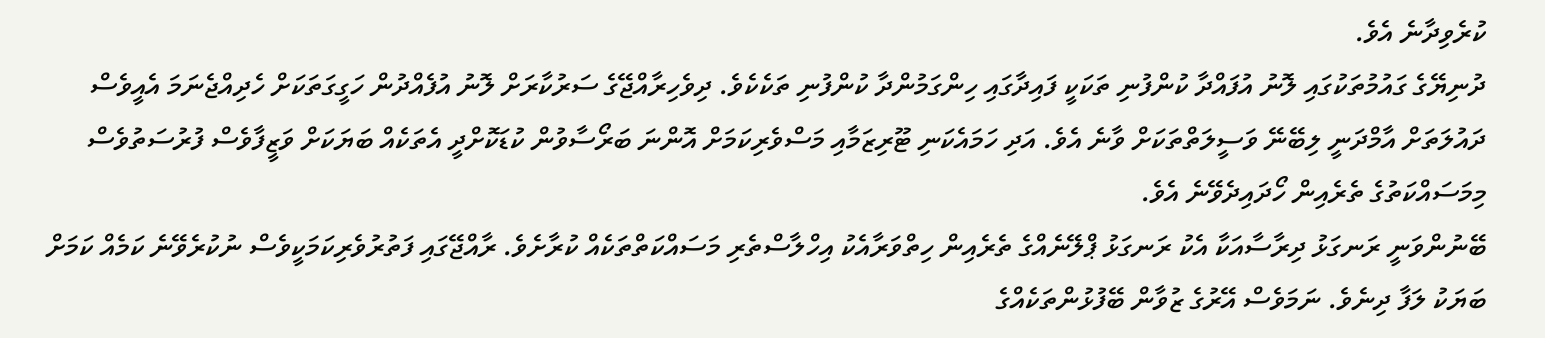ކުރެވިދާނެ އެވެ.
ދުނިޔޭގެ ގައުމުތަކުގައި ލޮނު އުފައްދާ ކުންފުނި ތަކަކީ ފައިދާގައި ހިންގަމުންދާ ކުންފުނި ތަކެކެވެ. ދިވެހިރާއްޖޭގެ ސަރުކާރަށް ލޮނު އުފެއްދުން ހަގީގަތަކަށް ހެދިއްޖެނަމަ އެއީވެސް ދައުލަތަށް އާމްދަނީ ލިބޭނޭ ވަސީލަތްތަކަށް ވާނެ އެވެ. އަދި ހަމައެކަނި ޓޫރިޒަމާއި މަސްވެރިކަމަށް އޮންނަ ބަރޯސާވުން ކުޑަކޮށްދީ އެތަކެއް ބަޔަކަށް ވަޒީފާވެސް ފުރުސަތުވެސް މިމަސައްކަތުގެ ތެރެއިން ހޯދައިދެވޭނެ އެވެ.
ބޭނުންވަނީ ރަނގަޅު ދިރާސާއަކާ އެކު ރަނގަޅު ޕްލޭނެއްގެ ތެރެއިން ހިތްވަރާއެކު އިހްލާސްތެރި މަސައްކަތްތަކެއް ކުރާށެވެ. ރާއްޖޭގައި ފަތުރުވެރިކަމަކީވެސް ނުކުރެވޭނެ ކަމެއް ކަމަށް ބަޔަކު ލަފާ ދިނެވެ. ނަމަވެސް އޭރުގެ ޒުވާން ބޭފުޅުންތަކެއްގެ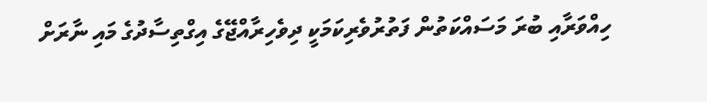ހިއްވަރާއި ބުރަ މަސައްކަތުން ފަތުރުވެރިކަމަކީ ދިވެހިރާއްޖޭގެ އިގްތިސާދުގެ މައި ނާރަށް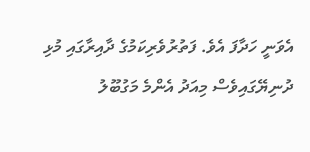އެވަނީ ހަދާފަ އެވެ. ފަތުރުވެރިކަމުގެ ދާއިރާގައި މުޅި ދުނިޔޭގައިވެސް މިއަދު އެންމެ މަގުބޫލު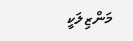މަންޒިލަކީ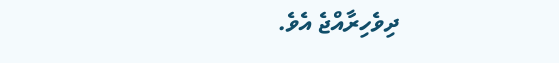ދިވެހިރާއްޖެ އެވެ.